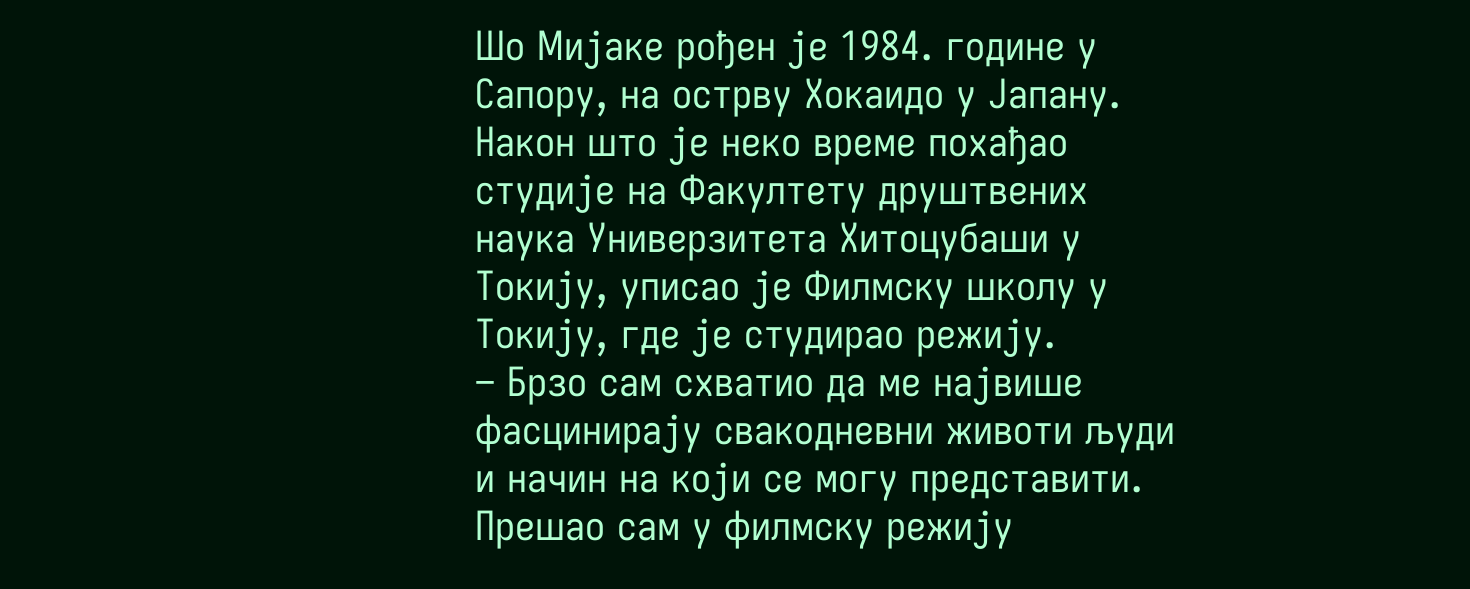Шо Мијаке рођен је 1984. године у Сапору, на острву Хокаидо у Јапану. Након што је неко време похађао студије на Факултету друштвених наука Универзитета Хитоцубаши у Токију, уписао је Филмску школу у Токију, где је студирао режију.
– Брзо сам схватио да ме највише фасцинирају свакодневни животи људи и начин на који се могу представити. Прешао сам у филмску режију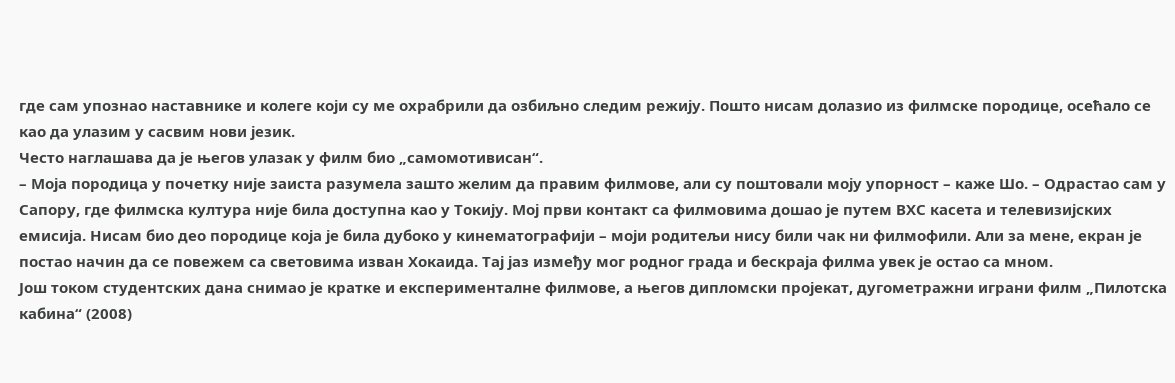где сам упознао наставнике и колеге који су ме охрабрили да озбиљно следим режију. Пошто нисам долазио из филмске породице, осећало се као да улазим у сасвим нови језик.
Често наглашава да је његов улазак у филм био „самомотивисан“.
– Моја породица у почетку није заиста разумела зашто желим да правим филмове, али су поштовали моју упорност – каже Шо. – Одрастао сам у Сапору, где филмска култура није била доступна као у Токију. Мој први контакт са филмовима дошао је путем ВХС касета и телевизијских емисија. Нисам био део породице која је била дубоко у кинематографији – моји родитељи нису били чак ни филмофили. Али за мене, екран је постао начин да се повежем са световима изван Хокаида. Тај јаз између мог родног града и бескраја филма увек је остао са мном.
Још током студентских дана снимао је кратке и експерименталне филмове, а његов дипломски пројекат, дугометражни играни филм „Пилотска кабина“ (2008)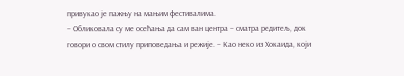привукао је пажњу на мањим фестивалима.
– Обликовала су ме осећања да сам ван центра – сматра редитељ, док говори о свом стилу приповедања и режије. – Као неко из Хокаида, који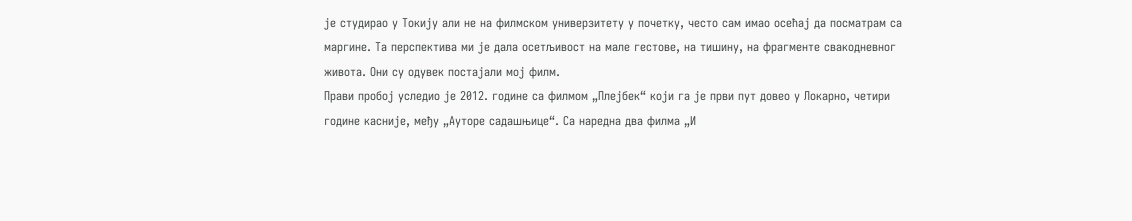је студирао у Токију али не на филмском универзитету у почетку, често сам имао осећај да посматрам са маргине. Та перспектива ми је дала осетљивост на мале гестове, на тишину, на фрагменте свакодневног живота. Они су одувек постајали мој филм.
Прави пробој уследио је 2012. године са филмом „Плејбек“ који га је први пут довео у Локарно, четири године касније, међу „Ауторе садашњице“. Са наредна два филма „И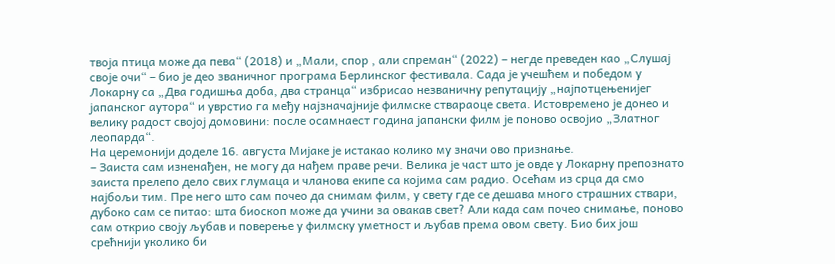твоја птица може да пева“ (2018) и „Мали, спор , али спреман“ (2022) – негде преведен као „Слушај своје очи“ – био је део званичног програма Берлинског фестивала. Сада је учешћем и победом у Локарну са „Два годишња доба, два странца“ избрисао незваничну репутацију „најпотцењенијег јапанског аутора“ и уврстио га међу најзначајније филмске ствараоце света. Истовремено је донео и велику радост својој домовини: после осамнаест година јапански филм је поново освојио „Златног леопарда“.
На церемонији доделе 16. августа Мијаке је истакао колико му значи ово признање.
– Заиста сам изненађен, не могу да нађем праве речи. Велика је част што је овде у Локарну препознато заиста прелепо дело свих глумаца и чланова екипе са којима сам радио. Осећам из срца да смо најбољи тим. Пре него што сам почео да снимам филм, у свету где се дешава много страшних ствари, дубоко сам се питао: шта биоскоп може да учини за овакав свет? Али када сам почео снимање, поново сам открио своју љубав и поверење у филмску уметност и љубав према овом свету. Био бих још срећнији уколико би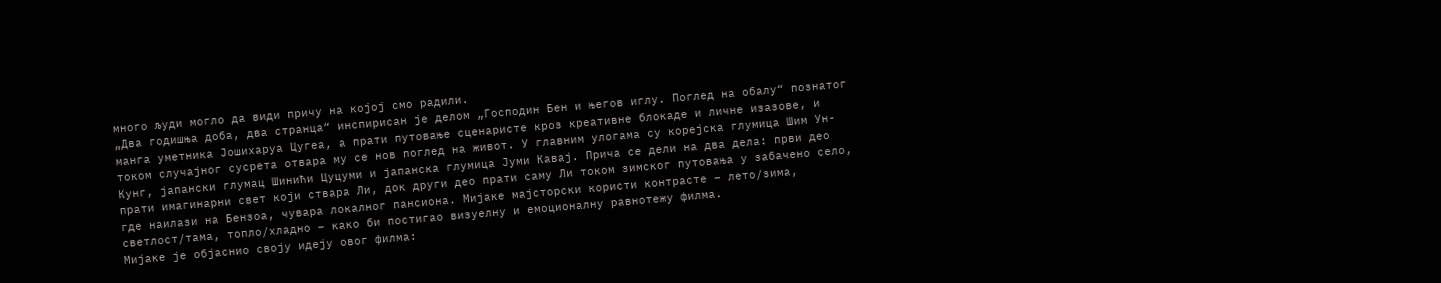много људи могло да види причу на којој смо радили.
„Два годишња доба, два странца“ инспирисан је делом „Господин Бен и његов иглу. Поглед на обалу“ познатог манга уметника Јошихаруа Цугеа, а прати путовање сценаристе кроз креативне блокаде и личне изазове, и током случајног сусрета отвара му се нов поглед на живот. У главним улогама су корејска глумица Шим Ун-Кунг, јапански глумац Шинићи Цуцуми и јапанска глумица Јуми Кавај. Прича се дели на два дела: први део прати имагинарни свет који ствара Ли, док други део прати саму Ли током зимског путовања у забачено село, где наилази на Бензоа, чувара локалног пансиона. Мијаке мајсторски користи контрасте – лето/зима, светлост/тама, топло/хладно – како би постигао визуелну и емоционалну равнотежу филма.
Мијаке је објаснио своју идеју овог филма: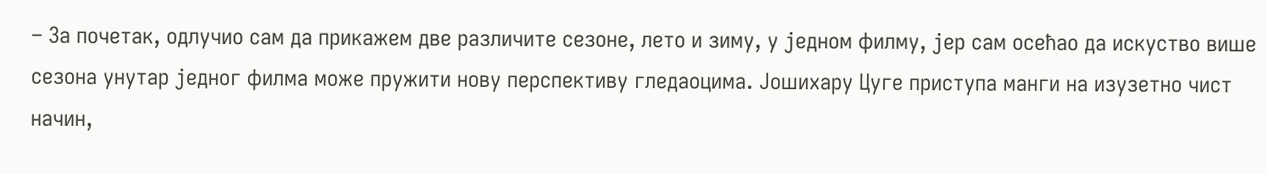– За почетак, одлучио сам да прикажем две различите сезоне, лето и зиму, у једном филму, јер сам осећао да искуство више сезона унутар једног филма може пружити нову перспективу гледаоцима. Јошихару Цуге приступа манги на изузетно чист начин,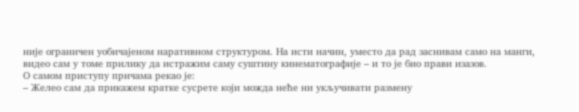није ограничен уобичајеном наративном структуром. На исти начин, уместо да рад заснивам само на манги, видео сам у томе прилику да истражим саму суштину кинематографије – и то је био прави изазов.
О самом приступу причама рекао је:
– Желео сам да прикажем кратке сусрете који можда неће ни укључивати размену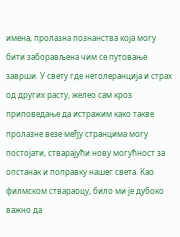имена, пролазна познанства која могу бити заборављена чим се путовање заврши. У свету где нетолеранција и страх од других расту, желео сам кроз приповедање да истражим како такве пролазне везе међу странцима могу постојати, стварајући нову могућност за опстанак и поправку нашег света. Као филмском ствараоцу, било ми је дубоко важно да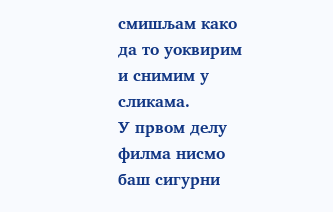смишљам како да то уоквирим и снимим у сликама.
У првом делу филма нисмо баш сигурни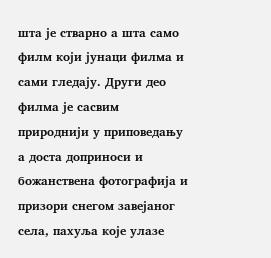шта је стварно а шта само филм који јунаци филма и сами гледају. Други део филма је сасвим природнији у приповедању а доста доприноси и божанствена фотографија и призори снегом завејаног села, пахуља које улазе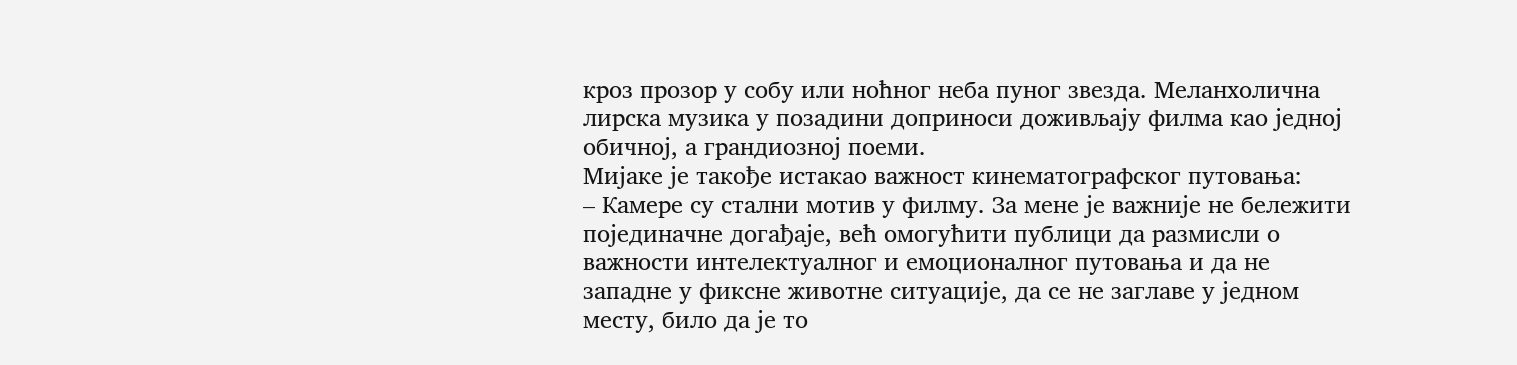кроз прозор у собу или ноћног неба пуног звезда. Меланхолична лирска музика у позадини доприноси доживљају филма као једној обичној, а грандиозној поеми.
Мијаке је такође истакао важност кинематографског путовања:
– Камере су стални мотив у филму. За мене је важније не бележити појединачне догађаје, већ омогућити публици да размисли о важности интелектуалног и емоционалног путовања и да не западне у фиксне животне ситуације, да се не заглаве у једном месту, било да је то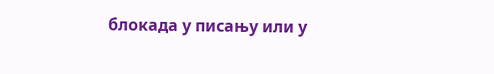блокада у писању или у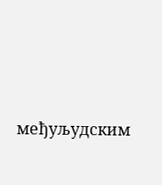међуљудским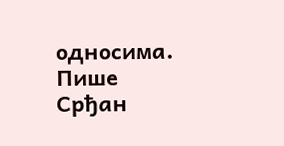односима.
Пише Срђан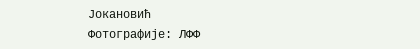Јокановић
Фотографије: ЛФФ